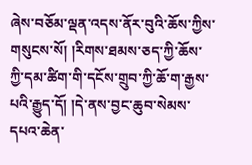ཞེས་བཅོམ་ལྡན་འདས་ནོར་བུའི་ཆོས་ཀྱིས་གསུངས་སོ། །རིགས་ཐམས་ཅད་ཀྱི་ཆོས་ཀྱི་དམ་ཚིག་གི་དངོས་གྲུབ་ཀྱི་ཆོ་ག་རྒྱས་པའི་རྒྱུད་དོ། །དེ་ནས་བྱང་ཆུབ་སེམས་དཔའ་ཆེན་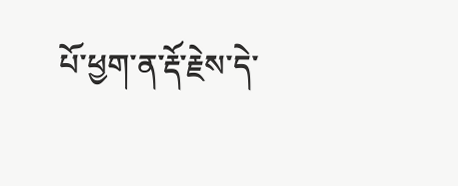པོ་ཕྱག་ན་རྡོ་རྗེས་དེ་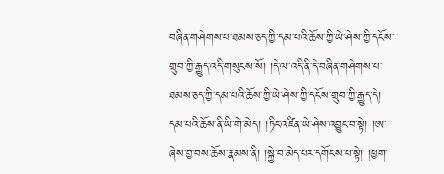བཞིན་གཤེགས་པ་ཐམས་ཅད་ཀྱི་དམ་པའི་ཆོས་ཀྱི་ཡེ་ཤེས་ཀྱི་དངོས་གྲུབ་ཀྱི་རྒྱུད་འདི་གསུངས་སོ། །དེ་ལ་འདི་ནི་དེ་བཞིན་གཤེགས་པ་ཐམས་ཅད་ཀྱི་དམ་པའི་ཆོས་ཀྱི་ཡེ་ཤེས་ཀྱི་དངོས་གྲུབ་ཀྱི་རྒྱུད་དེ། དམ་པའི་ཆོས་ནི་ཡི་གེ་མེད། །ཏིང་འཛིན་ཡེ་ཤེས་འབྱུང་བ་སྟེ། །ཨ་ཞེས་བྱ་བས་ཆོས་རྣམས་ནི། །སྐྱེ་བ་མེད་པར་དགོངས་པ་སྟེ། །ཕྱག་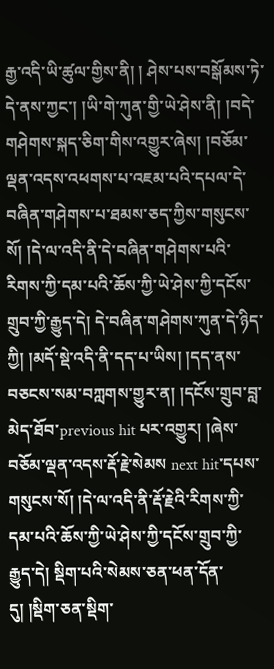རྒྱ་འདི་ཡི་ཚུལ་གྱིས་ནི། ། ཤེས་པས་བསྒོམས་ཏེ་དེ་ནས་ཀྱང་། །ཡི་གེ་ཀུན་གྱི་ཡེ་ཤེས་ནི། །བདེ་གཤེགས་སྐད་ཅིག་གིས་འགྱུར་ཞེས། །བཅོམ་ལྡན་འདས་འཕགས་པ་འཇམ་པའི་དཔལ་དེ་བཞིན་གཤེགས་པ་ཐམས་ཅད་ཀྱིས་གསུངས་སོ། །དེ་ལ་འདི་ནི་དེ་བཞིན་གཤེགས་པའི་རིགས་ཀྱི་དམ་པའི་ཆོས་ཀྱི་ཡེ་ཤེས་ཀྱི་དངོས་གྲུབ་ཀྱི་རྒྱུད་དེ། དེ་བཞིན་གཤེགས་ཀུན་དེ་ཉིད་ཀྱི། །མདོ་སྡེ་འདི་ནི་དད་པ་ཡིས། །དད་ནས་བཅངས་སམ་བཀླགས་གྱུར་ན། །དངོས་གྲུབ་བླ་མེད་ཐོབ་previous hit པར་འགྱུར། །ཞེས་བཅོམ་ལྡན་འདས་རྡོ་རྗེ་སེམས next hit་དཔས་གསུངས་སོ། །དེ་ལ་འདི་ནི་རྡོ་རྗེའི་རིགས་ཀྱི་དམ་པའི་ཆོས་ཀྱི་ཡེ་ཤེས་ཀྱི་དངོས་གྲུབ་ཀྱི་རྒྱུད་དེ། སྡིག་པའི་སེམས་ཅན་ཕན་དོན་དུ། །སྡིག་ཅན་སྡིག་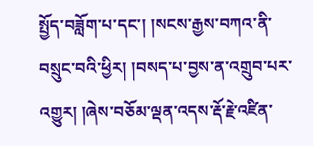སྤྱོད་བཟློག་པ་དང་། །སངས་རྒྱས་བཀའ་ནི་བསྲུང་བའི་ཕྱིར། །བསད་པ་བྱས་ན་འགྲུབ་པར་འགྱུར། །ཞེས་བཅོམ་ལྡན་འདས་རྡོ་རྗེ་འཛིན་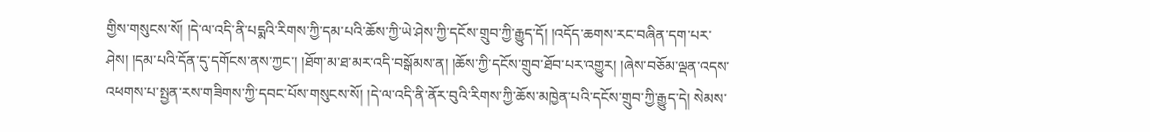གྱིས་གསུངས་སོ། །དེ་ལ་འདི་ནི་པདྨའི་རིགས་ཀྱི་དམ་པའི་ཆོས་ཀྱི་ཡེ་ཤེས་ཀྱི་དངོས་གྲུབ་ཀྱི་རྒྱུད་དོ། །འདོད་ཆགས་རང་བཞིན་དག་པར་ཤེས། །དམ་པའི་དོན་དུ་དགོངས་ནས་ཀྱང་། །ཐོག་མ་ཐ་མར་འདི་བསྒོམས་ན། །ཆོས་ཀྱི་དངོས་གྲུབ་ཐོབ་པར་འགྱུར། །ཞེས་བཅོམ་ལྡན་འདས་འཕགས་པ་སྤྱན་རས་གཟིགས་ཀྱི་དབང་པོས་གསུངས་སོ། །དེ་ལ་འདི་ནི་ནོར་བུའི་རིགས་ཀྱི་ཆོས་མཁྱེན་པའི་དངོས་གྲུབ་ཀྱི་རྒྱུད་དེ། སེམས་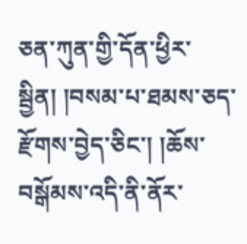ཅན་ཀུན་གྱི་དོན་ཕྱིར་སྦྱིན། །བསམ་པ་ཐམས་ཅད་རྫོགས་བྱེད་ཅིང་། །ཆོས་བསྒོམས་འདི་ནི་ནོར་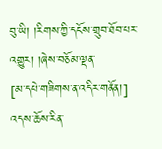བུ་ཡི། །རིགས་ཀྱི་དངོས་གྲུབ་ཐོབ་པར་འགྱུར། །ཞེས་བཅོམ་ལྡན་
[མ་དཔེ་གཟིགས་ན་འདིར་གནོན།]
འདས་ཆོས་རིན་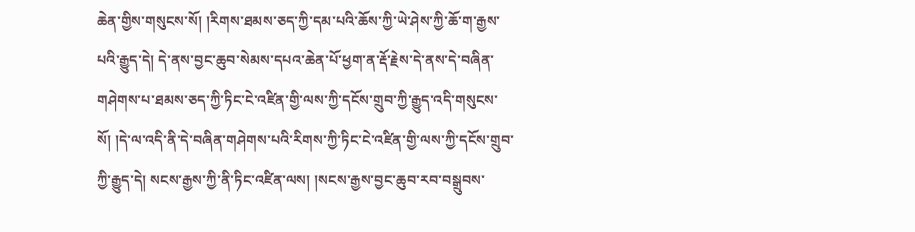ཆེན་གྱིས་གསུངས་སོ། །རིགས་ཐམས་ཅད་ཀྱི་དམ་པའི་ཆོས་ཀྱི་ཡེ་ཤེས་ཀྱི་ཆོ་ག་རྒྱས་པའི་རྒྱུད་དེ། དེ་ནས་བྱང་ཆུབ་སེམས་དཔའ་ཆེན་པོ་ཕྱག་ན་རྡོ་རྗེས་དེ་ནས་དེ་བཞིན་གཤེགས་པ་ཐམས་ཅད་ཀྱི་ཏིང་ངེ་འཛིན་གྱི་ལས་ཀྱི་དངོས་གྲུབ་ཀྱི་རྒྱུད་འདི་གསུངས་སོ། །དེ་ལ་འདི་ནི་དེ་བཞིན་གཤེགས་པའི་རིགས་ཀྱི་ཏིང་ངེ་འཛིན་གྱི་ལས་ཀྱི་དངོས་གྲུབ་ཀྱི་རྒྱུད་དེ། སངས་རྒྱས་ཀྱི་ནི་ཏིང་འཛིན་ལས། །སངས་རྒྱས་བྱང་ཆུབ་རབ་བསྒྲུབས་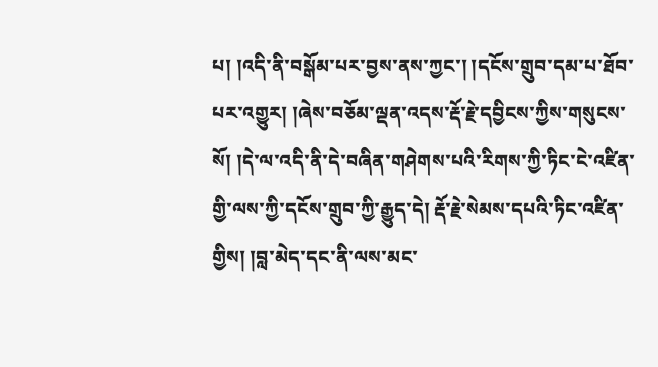པ། །འདི་ནི་བསྒོམ་པར་བྱས་ནས་ཀྱང་། །དངོས་གྲུབ་དམ་པ་ཐོབ་པར་འགྱུར། །ཞེས་བཅོམ་ལྡན་འདས་རྡོ་རྗེ་དབྱིངས་ཀྱིས་གསུངས་སོ། །དེ་ལ་འདི་ནི་དེ་བཞིན་གཤེགས་པའི་རིགས་ཀྱི་ཏིང་ངེ་འཛིན་གྱི་ལས་ཀྱི་དངོས་གྲུབ་ཀྱི་རྒྱུད་དེ། རྡོ་རྗེ་སེམས་དཔའི་ཏིང་འཛིན་གྱིས། །བླ་མེད་དང་ནི་ལས་མང་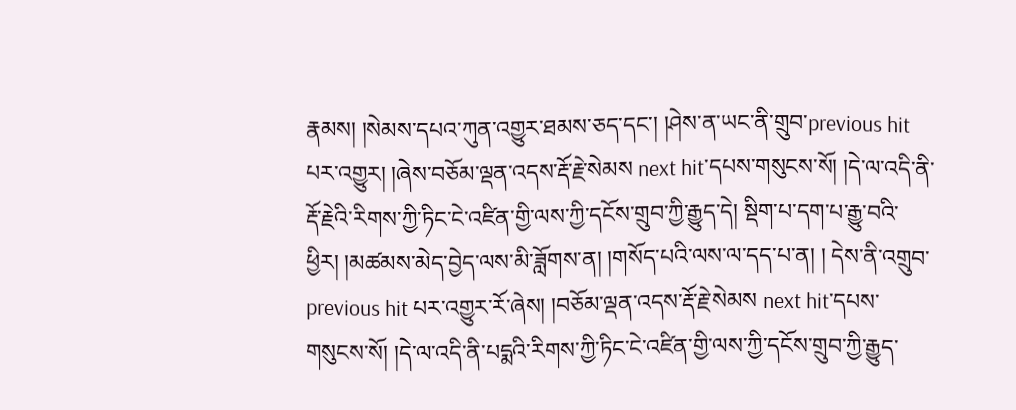རྣམས། །སེམས་དཔའ་ཀུན་འགྱུར་ཐམས་ཅད་དང་། །ཤེས་ན་ཡང་ནི་གྲུབ་previous hit པར་འགྱུར། །ཞེས་བཅོམ་ལྡན་འདས་རྡོ་རྗེ་སེམས next hit་དཔས་གསུངས་སོ། །དེ་ལ་འདི་ནི་རྡོ་རྗེའི་རིགས་ཀྱི་ཏིང་ངེ་འཛིན་གྱི་ལས་ཀྱི་དངོས་གྲུབ་ཀྱི་རྒྱུད་དེ། སྡིག་པ་དག་པ་རྒྱུ་བའི་ཕྱིར། །མཚམས་མེད་བྱེད་ལས་མི་ཟློགས་ན། །གསོད་པའི་ལས་ལ་དད་པ་ན། ། དེས་ནི་འགྲུབ་previous hit པར་འགྱུར་རོ་ཞེས། །བཅོམ་ལྡན་འདས་རྡོ་རྗེ་སེམས next hit་དཔས་གསུངས་སོ། །དེ་ལ་འདི་ནི་པདྨའི་རིགས་ཀྱི་ཏིང་ངེ་འཛིན་གྱི་ལས་ཀྱི་དངོས་གྲུབ་ཀྱི་རྒྱུད་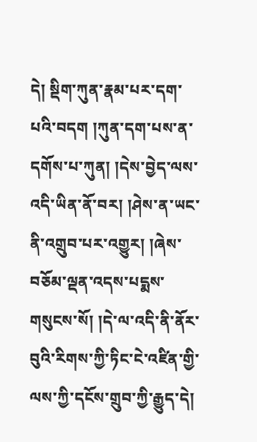དེ། སྡིག་ཀུན་རྣམ་པར་དག་པའི་བདག །ཀུན་དག་པས་ན་དགོས་པ་ཀུན། །དེས་བྱེད་ལས་འདི་ཡིན་ནོ་བར། །ཤེས་ན་ཡང་ནི་འགྲུབ་པར་འགྱུར། །ཞེས་བཅོམ་ལྡན་འདས་པདྨས་གསུངས་སོ། །དེ་ལ་འདི་ནི་ནོར་བུའི་རིགས་ཀྱི་ཏིང་ངེ་འཛིན་གྱི་ལས་ཀྱི་དངོས་གྲུབ་ཀྱི་རྒྱུད་དེ།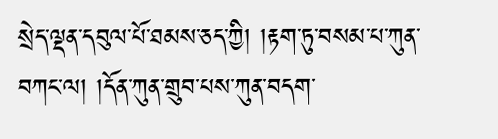སྲེད་ལྡན་དབུལ་པོ་ཐམས་ཅད་ཀྱི། །རྟག་ཏུ་བསམ་པ་ཀུན་བཀང་ལ། །དོན་ཀུན་གྲུབ་པས་ཀུན་བདག་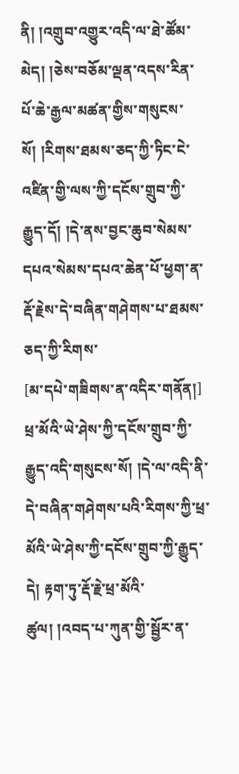ནི། །འགྲུབ་འགྱུར་འདི་ལ་ཐེ་ཚོམ་མེད། །ཅེས་བཅོམ་ལྡན་འདས་རིན་པོ་ཆེ་རྒྱལ་མཚན་གྱིས་གསུངས་སོ། །རིགས་ཐམས་ཅད་ཀྱི་ཏིང་ངེ་འཛིན་གྱི་ལས་ཀྱི་དངོས་གྲུབ་ཀྱི་རྒྱུད་དོ། །དེ་ནས་བྱང་ཆུབ་སེམས་དཔའ་སེམས་དཔའ་ཆེན་པོ་ཕྱག་ན་རྡོ་རྗེས་དེ་བཞིན་གཤེགས་པ་ཐམས་ཅད་ཀྱི་རིགས་
[མ་དཔེ་གཟིགས་ན་འདིར་གནོན།]
ཕྲ་མོའི་ཡེ་ཤེས་ཀྱི་དངོས་གྲུབ་ཀྱི་རྒྱུད་འདི་གསུངས་སོ། །དེ་ལ་འདི་ནི་དེ་བཞིན་གཤེགས་པའི་རིགས་ཀྱི་ཕྲ་མོའི་ཡེ་ཤེས་ཀྱི་དངོས་གྲུབ་ཀྱི་རྒྱུད་དེ། རྟག་ཏུ་རྡོ་རྗེ་ཕྲ་མོའི་ཚུལ། །འབད་པ་ཀུན་གྱི་སྦྱོར་ན་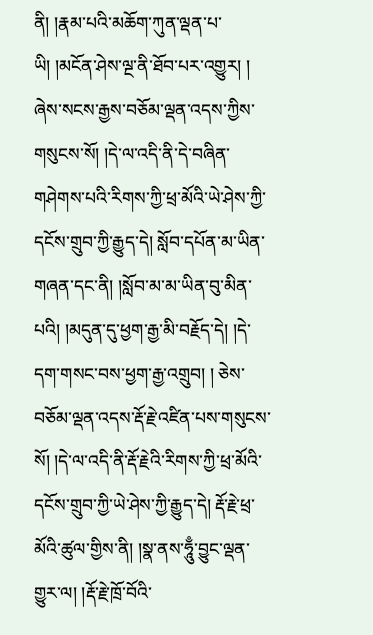ནི། །རྣམ་པའི་མཆོག་ཀུན་ལྡན་པ་ཡི། །མངོན་ཤེས་ལྔ་ནི་ཐོབ་པར་འགྱུར། ། ཞེས་སངས་རྒྱས་བཅོམ་ལྡན་འདས་ཀྱིས་གསུངས་སོ། །དེ་ལ་འདི་ནི་དེ་བཞིན་གཤེགས་པའི་རིགས་ཀྱི་ཕྲ་མོའི་ཡེ་ཤེས་ཀྱི་དངོས་གྲུབ་ཀྱི་རྒྱུད་དེ། སློབ་དཔོན་མ་ཡིན་གཞན་དང་ནི། །སློབ་མ་མ་ཡིན་བུ་མིན་པའི། །མདུན་དུ་ཕྱག་རྒྱ་མི་བརྗོད་དེ། །དེ་དག་གསང་བས་ཕྱག་རྒྱ་འགྲུབ། ། ཅེས་བཅོམ་ལྡན་འདས་རྡོ་རྗེ་འཛིན་པས་གསུངས་སོ། །དེ་ལ་འདི་ནི་རྡོ་རྗེའི་རིགས་ཀྱི་ཕྲ་མོའི་དངོས་གྲུབ་ཀྱི་ཡེ་ཤེས་ཀྱི་རྒྱུད་དེ། རྡོ་རྗེ་ཕྲ་མོའི་ཚུལ་གྱིས་ནི། །སྣ་ནས་ཧཱུྃ་བྱུང་ལྡན་གྱུར་ལ། །རྡོ་རྗེ་ཁྲོ་བོའི་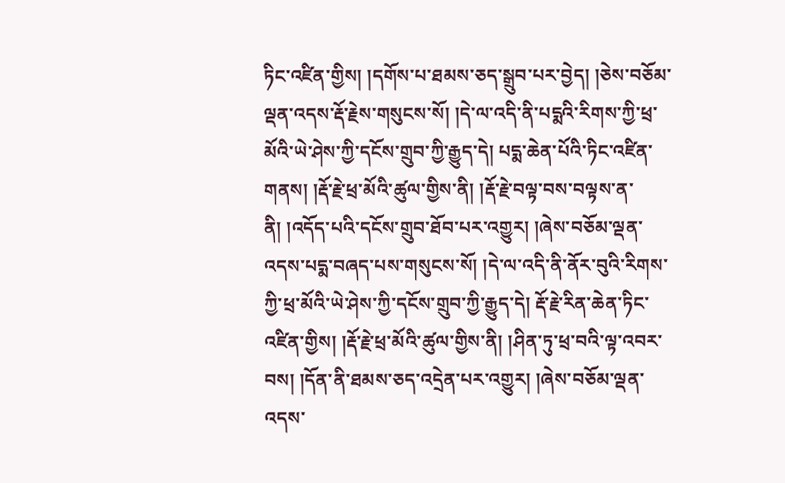ཏིང་འཛིན་གྱིས། །དགོས་པ་ཐམས་ཅད་སྒྲུབ་པར་བྱེད། །ཅེས་བཅོམ་ལྡན་འདས་རྡོ་རྗེས་གསུངས་སོ། །དེ་ལ་འདི་ནི་པདྨའི་རིགས་ཀྱི་ཕྲ་མོའི་ཡེ་ཤེས་ཀྱི་དངོས་གྲུབ་ཀྱི་རྒྱུད་དེ། པདྨ་ཆེན་པོའི་ཏིང་འཛིན་གནས། །རྡོ་རྗེ་ཕྲ་མོའི་ཚུལ་གྱིས་ནི། །རྡོ་རྗེ་བལྟ་བས་བལྟས་ན་ནི། །འདོད་པའི་དངོས་གྲུབ་ཐོབ་པར་འགྱུར། །ཞེས་བཅོམ་ལྡན་འདས་པདྨ་བཞད་པས་གསུངས་སོ། །དེ་ལ་འདི་ནི་ནོར་བུའི་རིགས་ཀྱི་ཕྲ་མོའི་ཡེ་ཤེས་ཀྱི་དངོས་གྲུབ་ཀྱི་རྒྱུད་དེ། རྡོ་རྗེ་རིན་ཆེན་ཏིང་འཛིན་གྱིས། །རྡོ་རྗེ་ཕྲ་མོའི་ཚུལ་གྱིས་ནི། །ཤིན་ཏུ་ཕྲ་བའི་ལྟ་འབར་བས། །དོན་ནི་ཐམས་ཅད་འདྲེན་པར་འགྱུར། །ཞེས་བཅོམ་ལྡན་འདས་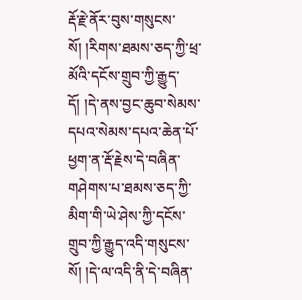རྡོ་རྗེ་ནོར་བུས་གསུངས་སོ། །རིགས་ཐམས་ཅད་ཀྱི་ཕྲ་མོའི་དངོས་གྲུབ་ཀྱི་རྒྱུད་དོ། །དེ་ནས་བྱང་ཆུབ་སེམས་དཔའ་སེམས་དཔའ་ཆེན་པོ་ཕྱག་ན་རྡོ་རྗེས་དེ་བཞིན་གཤེགས་པ་ཐམས་ཅད་ཀྱི་མིག་གི་ཡེ་ཤེས་ཀྱི་དངོས་གྲུབ་ཀྱི་རྒྱུད་འདི་གསུངས་སོ། །དེ་ལ་འདི་ནི་དེ་བཞིན་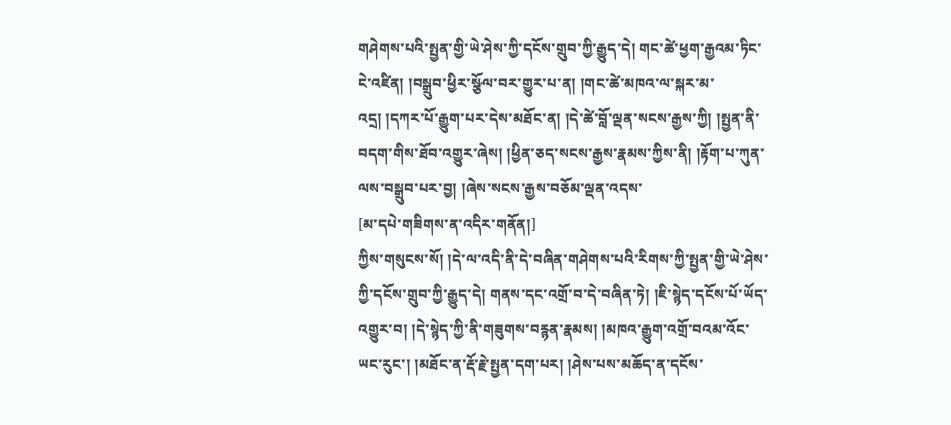གཤེགས་པའི་སྤྱན་གྱི་ཡེ་ཤེས་ཀྱི་དངོས་གྲུབ་ཀྱི་རྒྱུད་དེ། གང་ཚེ་ཕྱག་རྒྱའམ་ཏིང་ངེ་འཛིན། །བསྒྲུབ་ཕྱིར་སྩོལ་བར་གྱུར་པ་ན། །གང་ཚེ་མཁའ་ལ་སྐར་མ་འདྲ། །དཀར་པོ་རྒྱུག་པར་དེས་མཐོང་ན། །དེ་ཚེ་བློ་ལྡན་སངས་རྒྱས་ཀྱི། །སྤྱན་ནི་བདག་གིས་ཐོབ་འགྱུར་ཞེས། །ཕྱིན་ཅད་སངས་རྒྱས་རྣམས་ཀྱིས་ནི། །རྟོག་པ་ཀུན་ལས་བསྒྲུབ་པར་བྱ། །ཞེས་སངས་རྒྱས་བཅོམ་ལྡན་འདས་
[མ་དཔེ་གཟིགས་ན་འདིར་གནོན།]
ཀྱིས་གསུངས་སོ། །དེ་ལ་འདི་ནི་དེ་བཞིན་གཤེགས་པའི་རིགས་ཀྱི་སྤྱན་གྱི་ཡེ་ཤེས་ཀྱི་དངོས་གྲུབ་ཀྱི་རྒྱུད་དེ། གནས་དང་འགྲོ་བ་དེ་བཞིན་ཏེ། །ཇི་སྙེད་དངོས་པོ་ཡོད་འགྱུར་བ། །དེ་སྙེད་ཀྱི་ནི་གཟུགས་བརྙན་རྣམས། །མཁའ་རྒྱུག་འགྲོ་བའམ་འོང་ཡང་རུང་། །མཐོང་ན་རྡོ་རྗེ་སྤྱན་དག་པར། །ཤེས་པས་མཆོད་ན་དངོས་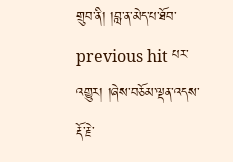གྲུབ་ནི། །བླ་ན་མེད་པ་ཐོབ་previous hit པར་འགྱུར། །ཞེས་བཅོམ་ལྡན་འདས་རྡོ་རྗེ་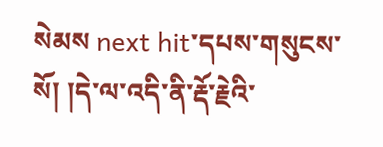སེམས next hit་དཔས་གསུངས་སོ། །དེ་ལ་འདི་ནི་རྡོ་རྗེའི་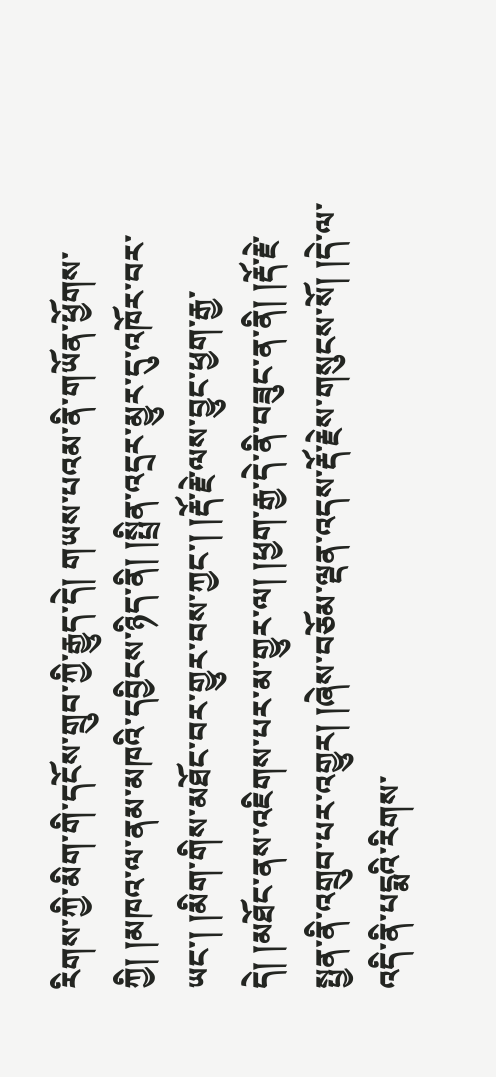རིགས་ཀྱི་མིག་གི་དངོས་གྲུབ་ཀྱི་རྒྱུད་དེ། གཡས་པའམ་ནི་གཡོན་ཕྱོགས་ཀྱི། །མཁའ་ལ་ནམ་མཁའི་དབྱིངས་ཉིད་ནི། །སྤྲིན་འདྲར་མྱུར་དུ་འཁོར་བར་ཡང་། །མིག་གིས་མཐོང་བར་གྱུར་བས་ཀྱང་། །རྡོ་རྗེ་ལས་བྱུང་ཕྱག་རྒྱ་དེ། །མཐོང་ནས་འཇིགས་པར་མ་གྱུར་ལ། །ཕྱག་རྒྱ་དེ་ནི་བཟུང་ན་ནི། །རྡོ་རྗེ་སྤྱན་ནི་འགྲུབ་པར་འགྱུར། །ཞེས་བཅོམ་ལྡན་འདས་རྡོ་རྗེས་གསུངས་སོ། །དེ་ལ་འདི་ནི་པདྨའི་རིགས་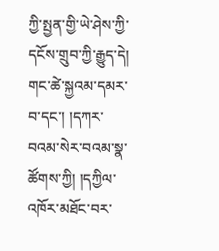ཀྱི་སྤྱན་གྱི་ཡེ་ཤེས་ཀྱི་དངོས་གྲུབ་ཀྱི་རྒྱུད་དེ། གང་ཚེ་སྐྱའམ་དམར་བ་དང་། །དཀར་བའམ་སེར་བའམ་སྣ་ཚོགས་ཀྱི། །དཀྱིལ་འཁོར་མཐོང་བར་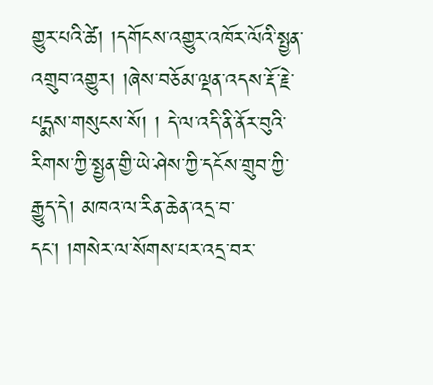གྱུར་པའི་ཚེ། །དགོངས་འགྱུར་འཁོར་ལོའི་སྤྱན་འགྲུབ་འགྱུར། །ཞེས་བཅོམ་ལྡན་འདས་རྡོ་རྗེ་པདྨས་གསུངས་སོ། ། དེ་ལ་འདི་ནི་ནོར་བུའི་རིགས་ཀྱི་སྤྱན་གྱི་ཡེ་ཤེས་ཀྱི་དངོས་གྲུབ་ཀྱི་རྒྱུད་དེ། མཁའ་ལ་རིན་ཆེན་འདྲ་བ་དང་། །གསེར་ལ་སོགས་པར་འདྲ་བར་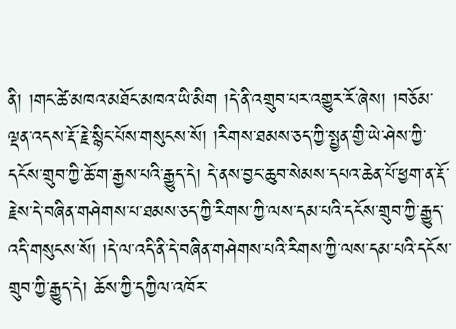ནི། །གང་ཚེ་མཁའ་མཐོང་མཁའ་ཡི་མིག །དེ་ནི་འགྲུབ་པར་འགྱུར་རོ་ཞེས། །བཅོམ་ལྡན་འདས་རྡོ་རྗེ་སྙིང་པོས་གསུངས་སོ། །རིགས་ཐམས་ཅད་ཀྱི་སྤྱན་གྱི་ཡེ་ཤེས་ཀྱི་དངོས་གྲུབ་ཀྱི་ཆོ་ག་རྒྱས་པའི་རྒྱུད་དེ། དེ་ནས་བྱང་ཆུབ་སེམས་དཔའ་ཆེན་པོ་ཕྱག་ན་རྡོ་རྗེས་དེ་བཞིན་གཤེགས་པ་ཐམས་ཅད་ཀྱི་རིགས་ཀྱི་ལས་དམ་པའི་དངོས་གྲུབ་ཀྱི་རྒྱུད་འདི་གསུངས་སོ། །དེ་ལ་འདི་ནི་དེ་བཞིན་གཤེགས་པའི་རིགས་ཀྱི་ལས་དམ་པའི་དངོས་གྲུབ་ཀྱི་རྒྱུད་དེ། ཆོས་ཀྱི་དཀྱིལ་འཁོར་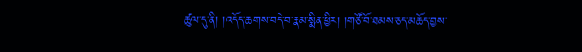ཚུལ་དུ་ནི། །འདོད་ཆགས་བདེ་བ་རྣམ་སྨིན་ཕྱིར། །གཙོ་བོ་ཐམས་ཅད་མཆོད་བྱས་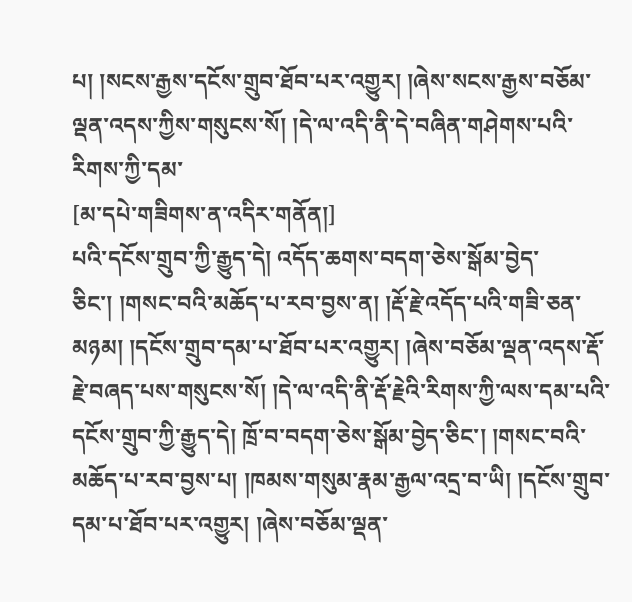པ། །སངས་རྒྱས་དངོས་གྲུབ་ཐོབ་པར་འགྱུར། །ཞེས་སངས་རྒྱས་བཅོམ་ལྡན་འདས་ཀྱིས་གསུངས་སོ། །དེ་ལ་འདི་ནི་དེ་བཞིན་གཤེགས་པའི་རིགས་ཀྱི་དམ་
[མ་དཔེ་གཟིགས་ན་འདིར་གནོན།]
པའི་དངོས་གྲུབ་ཀྱི་རྒྱུད་དེ། འདོད་ཆགས་བདག་ཅེས་སྒོམ་བྱེད་ཅིང་། །གསང་བའི་མཆོད་པ་རབ་བྱས་ན། །རྡོ་རྗེ་འདོད་པའི་གཟི་ཅན་མཉམ། །དངོས་གྲུབ་དམ་པ་ཐོབ་པར་འགྱུར། །ཞེས་བཅོམ་ལྡན་འདས་རྡོ་རྗེ་བཞད་པས་གསུངས་སོ། །དེ་ལ་འདི་ནི་རྡོ་རྗེའི་རིགས་ཀྱི་ལས་དམ་པའི་དངོས་གྲུབ་ཀྱི་རྒྱུད་དེ། ཁྲོ་བ་བདག་ཅེས་སྒོམ་བྱེད་ཅིང་། །གསང་བའི་མཆོད་པ་རབ་བྱས་པ། །ཁམས་གསུམ་རྣམ་རྒྱལ་འདྲ་བ་ཡི། །དངོས་གྲུབ་དམ་པ་ཐོབ་པར་འགྱུར། །ཞེས་བཅོམ་ལྡན་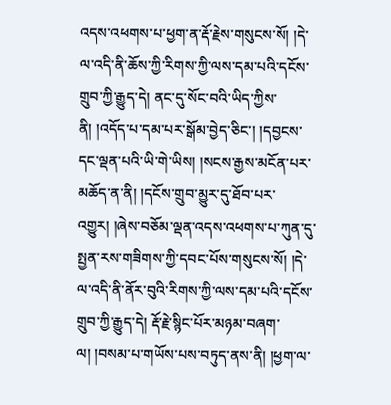འདས་འཕགས་པ་ཕྱག་ན་རྡོ་རྗེས་གསུངས་སོ། །དེ་ལ་འདི་ནི་ཆོས་ཀྱི་རིགས་ཀྱི་ལས་དམ་པའི་དངོས་གྲུབ་ཀྱི་རྒྱུད་དེ། ནང་དུ་སོང་བའི་ཡིད་ཀྱིས་ནི། །འདོད་པ་དམ་པར་སྒོམ་བྱེད་ཅིང་། །དབྱངས་དང་ལྡན་པའི་ཡི་གེ་ཡིས། །སངས་རྒྱས་མངོན་པར་མཆོད་ན་ནི། །དངོས་གྲུབ་མྱུར་དུ་ཐོབ་པར་འགྱུར། །ཞེས་བཅོམ་ལྡན་འདས་འཕགས་པ་ཀུན་དུ་སྤྱན་རས་གཟིགས་ཀྱི་དབང་པོས་གསུངས་སོ། །དེ་ལ་འདི་ནི་ནོར་བུའི་རིགས་ཀྱི་ལས་དམ་པའི་དངོས་གྲུབ་ཀྱི་རྒྱུད་དེ། རྡོ་རྗེ་སྙིང་པོར་མཉམ་བཞག་ལ། །བསམ་པ་གཡོས་པས་བཏུད་ནས་ནི། །ཕྱག་ལ་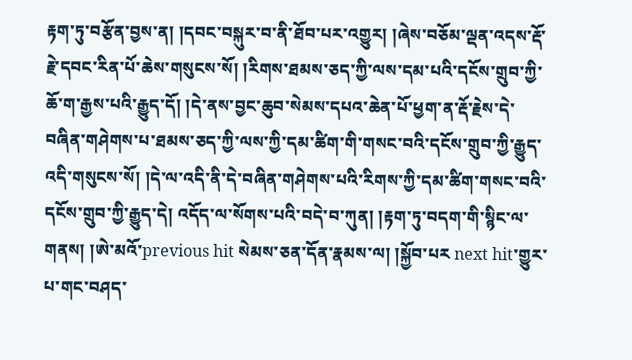རྟག་ཏུ་བརྩོན་བྱས་ན། །དབང་བསྐུར་བ་ནི་ཐོབ་པར་འགྱུར། །ཞེས་བཅོམ་ལྡན་འདས་རྡོ་རྗེ་དབང་རིན་པོ་ཆེས་གསུངས་སོ། །རིགས་ཐམས་ཅད་ཀྱི་ལས་དམ་པའི་དངོས་གྲུབ་ཀྱི་ཆོ་ག་རྒྱས་པའི་རྒྱུད་དོ། །དེ་ནས་བྱང་ཆུབ་སེམས་དཔའ་ཆེན་པོ་ཕྱག་ན་རྡོ་རྗེས་དེ་བཞིན་གཤེགས་པ་ཐམས་ཅད་ཀྱི་ལས་ཀྱི་དམ་ཚིག་གི་གསང་བའི་དངོས་གྲུབ་ཀྱི་རྒྱུད་འདི་གསུངས་སོ། །དེ་ལ་འདི་ནི་དེ་བཞིན་གཤེགས་པའི་རིགས་ཀྱི་དམ་ཚིག་གསང་བའི་དངོས་གྲུབ་ཀྱི་རྒྱུད་དེ། འདོད་ལ་སོགས་པའི་བདེ་བ་ཀུན། །རྟག་ཏུ་བདག་གི་སྙིང་ལ་གནས། །ཨེ་མའོ་previous hit སེམས་ཅན་དོན་རྣམས་ལ། །སྐྱོབ་པར next hit་གྱུར་པ་གང་བཤད་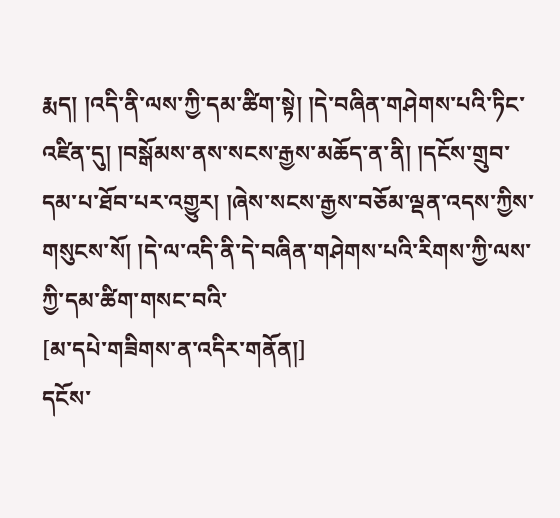རྨད། །འདི་ནི་ལས་ཀྱི་དམ་ཚིག་སྟེ། །དེ་བཞིན་གཤེགས་པའི་ཏིང་འཛིན་དུ། །བསྒོམས་ནས་སངས་རྒྱས་མཆོད་ན་ནི། །དངོས་གྲུབ་དམ་པ་ཐོབ་པར་འགྱུར། །ཞེས་སངས་རྒྱས་བཅོམ་ལྡན་འདས་ཀྱིས་གསུངས་སོ། །དེ་ལ་འདི་ནི་དེ་བཞིན་གཤེགས་པའི་རིགས་ཀྱི་ལས་ཀྱི་དམ་ཚིག་གསང་བའི་
[མ་དཔེ་གཟིགས་ན་འདིར་གནོན།]
དངོས་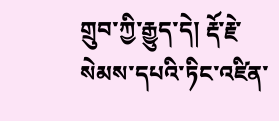གྲུབ་ཀྱི་རྒྱུད་དེ། རྡོ་རྗེ་སེམས་དཔའི་ཏིང་འཛིན་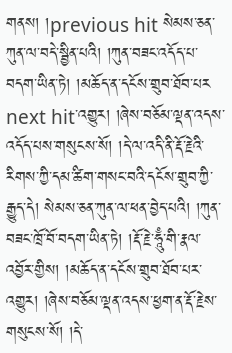གནས། །previous hit སེམས་ཅན་ཀུན་ལ་བདེ་སྦྱིན་པའི། །ཀུན་བཟང་འདོད་པ་བདག་ཡིན་ཏེ། །མཆོད་ན་དངོས་གྲུབ་ཐོབ་པར next hit་འགྱུར། །ཞེས་བཅོམ་ལྡན་འདས་འདོད་པས་གསུངས་སོ། །དེ་ལ་འདི་ནི་རྡོ་རྗེའི་རིགས་ཀྱི་དམ་ཚིག་གསང་བའི་དངོས་གྲུབ་ཀྱི་རྒྱུད་དེ། སེམས་ཅན་ཀུན་ལ་ཕན་བྱེད་པའི། །ཀུན་བཟང་ཁྲོ་བོ་བདག་ཡིན་ཏེ། །རྡོ་རྗེ་ཧཱུྃ་གི་རྣལ་འབྱོར་གྱིས། །མཆོད་ན་དངོས་གྲུབ་ཐོབ་པར་འགྱུར། །ཞེས་བཅོམ་ལྡན་འདས་ཕྱག་ན་རྡོ་རྗེས་གསུངས་སོ། །དེ་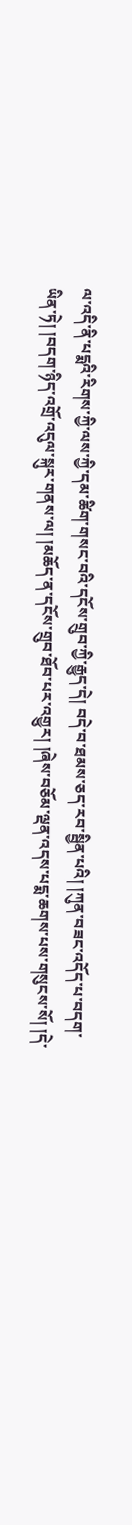ལ་འདི་ནི་པདྨའི་རིགས་ཀྱི་ལས་ཀྱི་དམ་ཚིག་གསང་བའི་དངོས་གྲུབ་ཀྱི་རྒྱུད་དེ། བདེ་བ་ཐམས་ཅད་རབ་སྦྱིན་པའི། །ཀུན་བཟང་འདོད་པ་བདག་ཡིན་ཏེ། །བདག་ཉིད་འགྲོ་འདུལ་སྐུར་གནས་ལ། །མཆོད་ན་དངོས་གྲུབ་ཐོབ་པར་འགྱུར། །ཞེས་བཅོམ་ལྡན་འདས་པདྨ་ཆགས་པས་གསུངས་སོ། །དེ་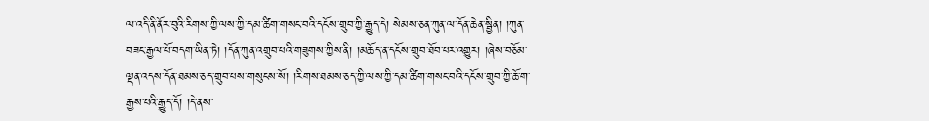ལ་འདི་ནི་ནོར་བུའི་རིགས་ཀྱི་ལས་ཀྱི་དམ་ཚིག་གསང་བའི་དངོས་གྲུབ་ཀྱི་རྒྱུད་དེ། སེམས་ཅན་ཀུན་ལ་དོན་ཆེན་སྦྱིན། །ཀུན་བཟང་རྒྱལ་པོ་བདག་ཡིན་ཏེ། །དོན་ཀུན་འགྲུབ་པའི་གཟུགས་ཀྱིས་ནི། །མཆོད་ན་དངོས་གྲུབ་ཐོབ་པར་འགྱུར། །ཞེས་བཅོམ་ལྡན་འདས་དོན་ཐམས་ཅད་གྲུབ་པས་གསུངས་སོ། །རིགས་ཐམས་ཅད་ཀྱི་ལས་ཀྱི་དམ་ཚིག་གསང་བའི་དངོས་གྲུབ་ཀྱི་ཆོ་ག་རྒྱས་པའི་རྒྱུད་དོ། །དེ་ནས་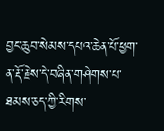བྱང་ཆུབ་སེམས་དཔའ་ཆེན་པོ་ཕྱག་ན་རྡོ་རྗེས་དེ་བཞིན་གཤེགས་པ་ཐམས་ཅད་ཀྱི་རིགས་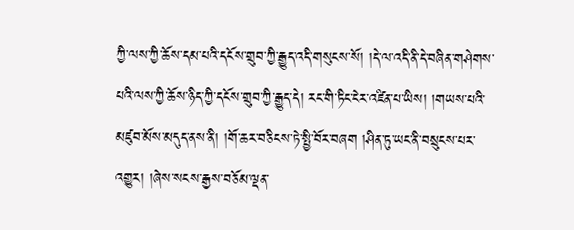ཀྱི་ལས་ཀྱི་ཆོས་དམ་པའི་དངོས་གྲུབ་ཀྱི་རྒྱུད་འདི་གསུངས་སོ། །དེ་ལ་འདི་ནི་དེ་བཞིན་གཤེགས་པའི་ལས་ཀྱི་ཆོས་ཉིད་ཀྱི་དངོས་གྲུབ་ཀྱི་རྒྱུད་དེ། རང་གི་ཏིང་ངེར་འཛིན་པ་ཡིས། །གཡས་པའི་མཛུབ་མོས་མདུད་ནས་ནི། །གོ་ཆར་བཅིངས་ཏེ་སྤྱི་བོར་བཞག །ཤིན་ཏུ་ཡང་ནི་བསྲུངས་པར་འགྱུར། །ཞེས་སངས་རྒྱས་བཅོམ་ལྡན་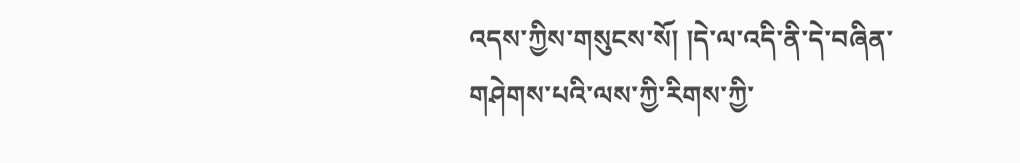འདས་ཀྱིས་གསུངས་སོ། །དེ་ལ་འདི་ནི་དེ་བཞིན་གཤེགས་པའི་ལས་ཀྱི་རིགས་ཀྱི་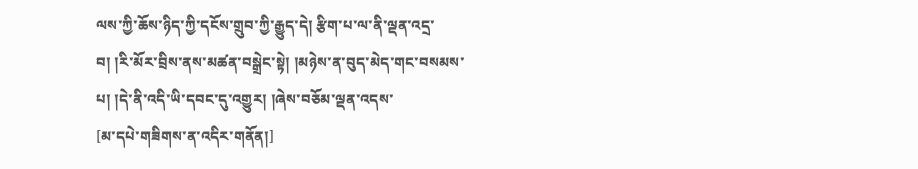ལས་ཀྱི་ཆོས་ཉིད་ཀྱི་དངོས་གྲུབ་ཀྱི་རྒྱུད་དེ། རྩིག་པ་ལ་ནི་ལྡན་འདྲ་བ། །རི་མོར་བྲིས་ནས་མཚན་བསྒྲེང་སྟེ། །མཉེས་ན་བུད་མེད་གང་བསམས་པ། །དེ་ནི་འདི་ཡི་དབང་དུ་འགྱུར། །ཞེས་བཅོམ་ལྡན་འདས་
[མ་དཔེ་གཟིགས་ན་འདིར་གནོན།]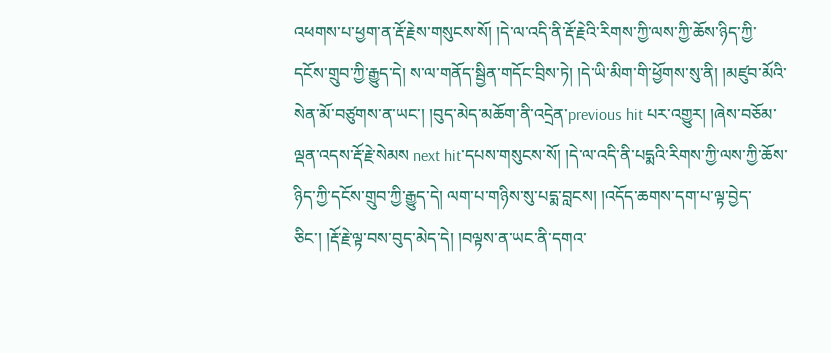འཕགས་པ་ཕྱག་ན་རྡོ་རྗེས་གསུངས་སོ། །དེ་ལ་འདི་ནི་རྡོ་རྗེའི་རིགས་ཀྱི་ལས་ཀྱི་ཆོས་ཉིད་ཀྱི་དངོས་གྲུབ་ཀྱི་རྒྱུད་དེ། ས་ལ་གནོད་སྦྱིན་གདོང་བྲིས་ཏེ། །དེ་ཡི་མིག་གི་ཕྱོགས་སུ་ནི། །མཛུབ་མོའི་སེན་མོ་བཙུགས་ན་ཡང་། །བུད་མེད་མཆོག་ནི་འདྲེན་previous hit པར་འགྱུར། །ཞེས་བཅོམ་ལྡན་འདས་རྡོ་རྗེ་སེམས next hit་དཔས་གསུངས་སོ། །དེ་ལ་འདི་ནི་པདྨའི་རིགས་ཀྱི་ལས་ཀྱི་ཆོས་ཉིད་ཀྱི་དངོས་གྲུབ་ཀྱི་རྒྱུད་དེ། ལག་པ་གཉིས་སུ་པདྨ་བླངས། །འདོད་ཆགས་དག་པ་ལྟ་བྱེད་ཅིང་། །རྡོ་རྗེ་ལྟ་བས་བུད་མེད་དེ། །བལྟས་ན་ཡང་ནི་དགའ་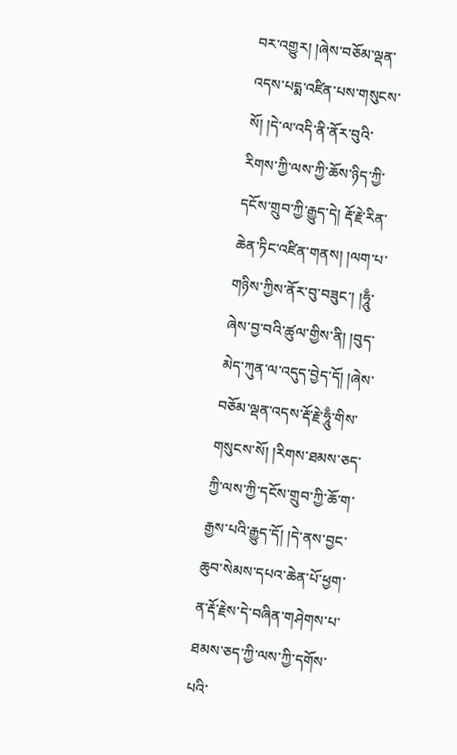བར་འགྱུར། །ཞེས་བཅོམ་ལྡན་འདས་པདྨ་འཛིན་པས་གསུངས་སོ། །དེ་ལ་འདི་ནི་ནོར་བུའི་རིགས་ཀྱི་ལས་ཀྱི་ཆོས་ཉིད་ཀྱི་དངོས་གྲུབ་ཀྱི་རྒྱུད་དེ། རྡོ་རྗེ་རིན་ཆེན་ཏིང་འཛིན་གནས། །ལག་པ་གཉིས་ཀྱིས་ནོར་བུ་བཟུང་། །ཧཱུྃ་ཞེས་བྱ་བའི་ཚུལ་གྱིས་ནི། །བུད་མེད་ཀུན་ལ་འདུད་བྱེད་དོ། །ཞེས་བཅོམ་ལྡན་འདས་རྡོ་རྗེ་ཧཱུྃ་གིས་གསུངས་སོ། །རིགས་ཐམས་ཅད་ཀྱི་ལས་ཀྱི་དངོས་གྲུབ་ཀྱི་ཆོ་ག་རྒྱས་པའི་རྒྱུད་དོ། །དེ་ནས་བྱང་ཆུབ་སེམས་དཔའ་ཆེན་པོ་ཕྱག་ན་རྡོ་རྗེས་དེ་བཞིན་གཤེགས་པ་ཐམས་ཅད་ཀྱི་ལས་ཀྱི་དགོས་པའི་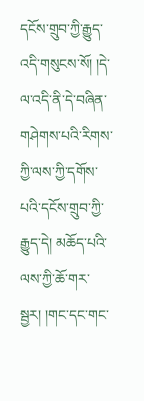དངོས་གྲུབ་ཀྱི་རྒྱུད་འདི་གསུངས་སོ། །དེ་ལ་འདི་ནི་དེ་བཞིན་གཤེགས་པའི་རིགས་ཀྱི་ལས་ཀྱི་དགོས་པའི་དངོས་གྲུབ་ཀྱི་རྒྱུད་དེ། མཆོད་པའི་ལས་ཀྱི་ཆོ་གར་སྦྱར། །གང་དང་གང་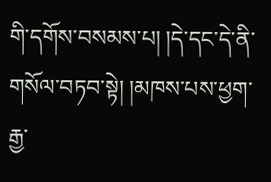གི་དགོས་བསམས་པ། །དེ་དང་དེ་ནི་གསོལ་བཏབ་སྟེ། །མཁས་པས་ཕྱག་རྒྱ་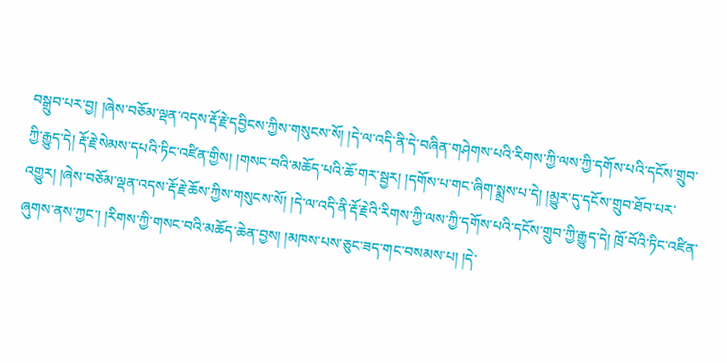བསྒྲུབ་པར་བྱ། །ཞེས་བཅོམ་ལྡན་འདས་རྡོ་རྗེ་དབྱིངས་ཀྱིས་གསུངས་སོ། །དེ་ལ་འདི་ནི་དེ་བཞིན་གཤེགས་པའི་རིགས་ཀྱི་ལས་ཀྱི་དགོས་པའི་དངོས་གྲུབ་ཀྱི་རྒྱུད་དེ། རྡོ་རྗེ་སེམས་དཔའི་ཏིང་འཛིན་གྱིས། །གསང་བའི་མཆོད་པའི་ཆོ་གར་སྦྱར། །དགོས་པ་གང་ཞིག་སྨྲས་པ་དེ། །མྱུར་དུ་དངོས་གྲུབ་ཐོབ་པར་འགྱུར། །ཞེས་བཅོམ་ལྡན་འདས་རྡོ་རྗེ་ཆོས་ཀྱིས་གསུངས་སོ། །དེ་ལ་འདི་ནི་རྡོ་རྗེའི་རིགས་ཀྱི་ལས་ཀྱི་དགོས་པའི་དངོས་གྲུབ་ཀྱི་རྒྱུད་དེ། ཁྲོ་བོའི་ཏིང་འཛིན་ཞུགས་ནས་ཀྱང་། །རིགས་ཀྱི་གསང་བའི་མཆོད་ཆེན་བྱས། །མཁས་པས་ཅུང་ཟད་གང་བསམས་པ། །དེ་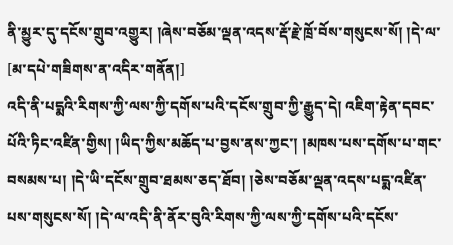ནི་མྱུར་དུ་དངོས་གྲུབ་འགྱུར། །ཞེས་བཅོམ་ལྡན་འདས་རྡོ་རྗེ་ཁྲོ་བོས་གསུངས་སོ། །དེ་ལ་
[མ་དཔེ་གཟིགས་ན་འདིར་གནོན།]
འདི་ནི་པདྨའི་རིགས་ཀྱི་ལས་ཀྱི་དགོས་པའི་དངོས་གྲུབ་ཀྱི་རྒྱུད་དེ། འཇིག་རྟེན་དབང་པོའི་ཏིང་འཛིན་གྱིས། །ཡིད་ཀྱིས་མཆོད་པ་བྱས་ནས་ཀྱང་། །མཁས་པས་དགོས་པ་གང་བསམས་པ། །དེ་ཡི་དངོས་གྲུབ་ཐམས་ཅད་ཐོབ། །ཅེས་བཅོམ་ལྡན་འདས་པདྨ་འཛིན་པས་གསུངས་སོ། །དེ་ལ་འདི་ནི་ནོར་བུའི་རིགས་ཀྱི་ལས་ཀྱི་དགོས་པའི་དངོས་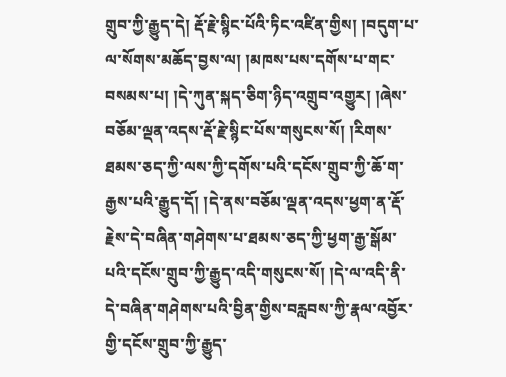གྲུབ་ཀྱི་རྒྱུད་དེ། རྡོ་རྗེ་སྙིང་པོའི་ཏིང་འཛིན་གྱིས། །བདུག་པ་ལ་སོགས་མཆོད་བྱས་ལ། །མཁས་པས་དགོས་པ་གང་བསམས་པ། །དེ་ཀུན་སྐད་ཅིག་ཉིད་འགྲུབ་འགྱུར། །ཞེས་བཅོམ་ལྡན་འདས་རྡོ་རྗེ་སྙིང་པོས་གསུངས་སོ། །རིགས་ཐམས་ཅད་ཀྱི་ལས་ཀྱི་དགོས་པའི་དངོས་གྲུབ་ཀྱི་ཆོ་ག་རྒྱས་པའི་རྒྱུད་དོ། །དེ་ནས་བཅོམ་ལྡན་འདས་ཕྱག་ན་རྡོ་རྗེས་དེ་བཞིན་གཤེགས་པ་ཐམས་ཅད་ཀྱི་ཕྱག་རྒྱ་སྒོམ་པའི་དངོས་གྲུབ་ཀྱི་རྒྱུད་འདི་གསུངས་སོ། །དེ་ལ་འདི་ནི་དེ་བཞིན་གཤེགས་པའི་བྱིན་གྱིས་བརླབས་ཀྱི་རྣལ་འབྱོར་གྱི་དངོས་གྲུབ་ཀྱི་རྒྱུད་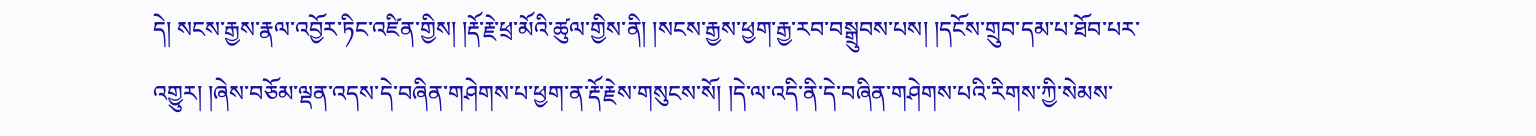དེ། སངས་རྒྱས་རྣལ་འབྱོར་ཏིང་འཛིན་གྱིས། །རྡོ་རྗེ་ཕྲ་མོའི་ཚུལ་གྱིས་ནི། །སངས་རྒྱས་ཕྱག་རྒྱ་རབ་བསྒྲུབས་པས། །དངོས་གྲུབ་དམ་པ་ཐོབ་པར་འགྱུར། །ཞེས་བཅོམ་ལྡན་འདས་དེ་བཞིན་གཤེགས་པ་ཕྱག་ན་རྡོ་རྗེས་གསུངས་སོ། །དེ་ལ་འདི་ནི་དེ་བཞིན་གཤེགས་པའི་རིགས་ཀྱི་སེམས་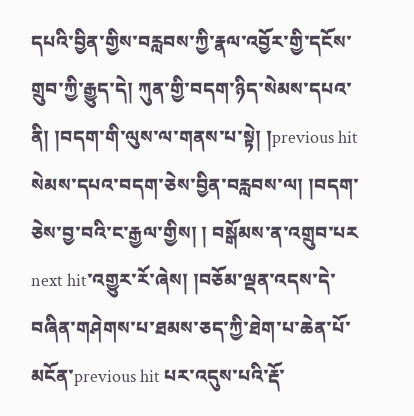དཔའི་བྱིན་གྱིས་བརླབས་ཀྱི་རྣལ་འབྱོར་གྱི་དངོས་གྲུབ་ཀྱི་རྒྱུད་དེ། ཀུན་གྱི་བདག་ཉིད་སེམས་དཔའ་ནི། །བདག་གི་ལུས་ལ་གནས་པ་སྟེ། །previous hit སེམས་དཔའ་བདག་ཅེས་བྱིན་བརླབས་ལ། །བདག་ཅེས་བྱ་བའི་ང་རྒྱལ་གྱིས། ། བསྒོམས་ན་འགྲུབ་པར next hit་འགྱུར་རོ་ཞེས། །བཅོམ་ལྡན་འདས་དེ་བཞིན་གཤེགས་པ་ཐམས་ཅད་ཀྱི་ཐེག་པ་ཆེན་པོ་མངོན་previous hit པར་འདུས་པའི་རྡོ་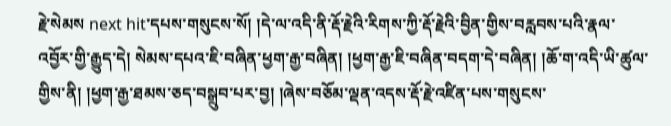རྗེ་སེམས next hit་དཔས་གསུངས་སོ། །དེ་ལ་འདི་ནི་རྡོ་རྗེའི་རིགས་ཀྱི་རྡོ་རྗེའི་བྱིན་གྱིས་བརླབས་པའི་རྣལ་འབྱོར་གྱི་རྒྱུད་དེ། སེམས་དཔའ་ཇི་བཞིན་ཕྱག་རྒྱ་བཞིན། །ཕྱག་རྒྱ་ཇི་བཞིན་བདག་དེ་བཞིན། །ཆོ་ག་འདི་ཡི་ཚུལ་གྱིས་ནི། །ཕྱག་རྒྱ་ཐམས་ཅད་བསྒྲུབ་པར་བྱ། །ཞེས་བཅོམ་ལྡན་འདས་རྡོ་རྗེ་འཛིན་པས་གསུངས་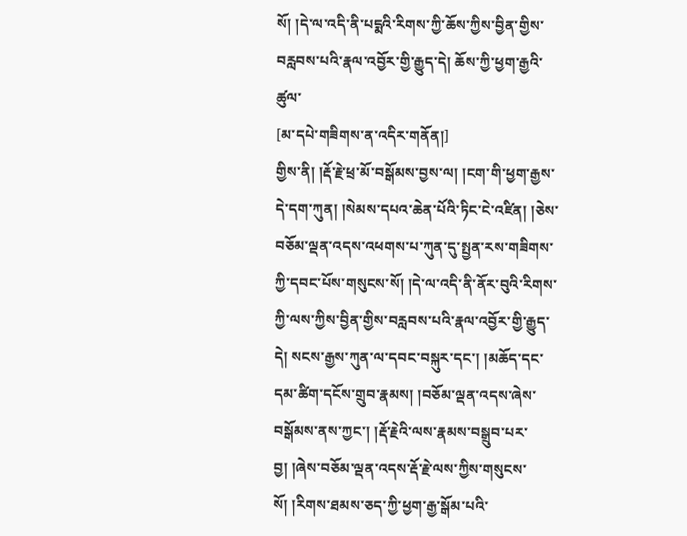སོ། །དེ་ལ་འདི་ནི་པདྨའི་རིགས་ཀྱི་ཆོས་ཀྱིས་བྱིན་གྱིས་བརླབས་པའི་རྣལ་འབྱོར་གྱི་རྒྱུད་དེ། ཆོས་ཀྱི་ཕྱག་རྒྱའི་ཚུལ་
[མ་དཔེ་གཟིགས་ན་འདིར་གནོན།]
གྱིས་ནི། །རྡོ་རྗེ་ཕྲ་མོ་བསྒོམས་བྱས་ལ། །ངག་གི་ཕྱག་རྒྱས་དེ་དག་ཀུན། །སེམས་དཔའ་ཆེན་པོའི་ཏིང་ངེ་འཛིན། །ཅེས་བཅོམ་ལྡན་འདས་འཕགས་པ་ཀུན་དུ་སྤྱན་རས་གཟིགས་ཀྱི་དབང་པོས་གསུངས་སོ། །དེ་ལ་འདི་ནི་ནོར་བུའི་རིགས་ཀྱི་ལས་ཀྱིས་བྱིན་གྱིས་བརླབས་པའི་རྣལ་འབྱོར་གྱི་རྒྱུད་དེ། སངས་རྒྱས་ཀུན་ལ་དབང་བསྐུར་དང་། །མཆོད་དང་དམ་ཚིག་དངོས་གྲུབ་རྣམས། །བཅོམ་ལྡན་འདས་ཞེས་བསྒོམས་ནས་ཀྱང་། །རྡོ་རྗེའི་ལས་རྣམས་བསྒྲུབ་པར་བྱ། །ཞེས་བཅོམ་ལྡན་འདས་རྡོ་རྗེ་ལས་ཀྱིས་གསུངས་སོ། །རིགས་ཐམས་ཅད་ཀྱི་ཕྱག་རྒྱ་སྒོམ་པའི་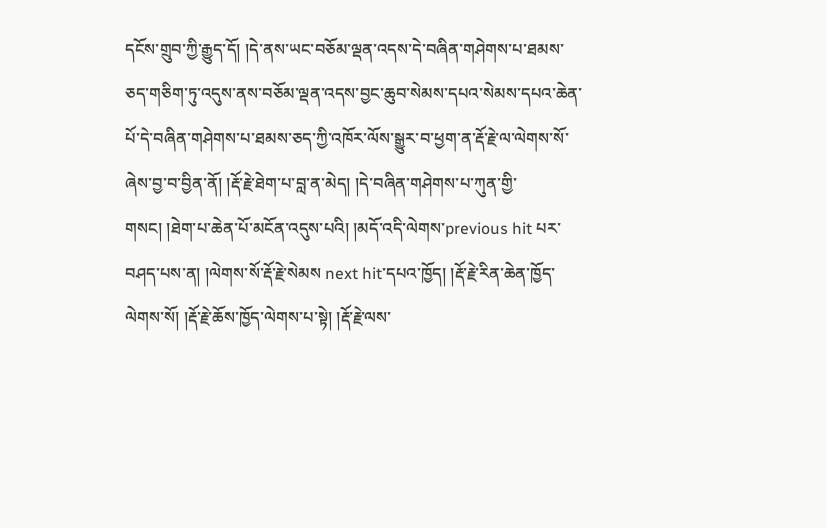དངོས་གྲུབ་ཀྱི་རྒྱུད་དོ། །དེ་ནས་ཡང་བཅོམ་ལྡན་འདས་དེ་བཞིན་གཤེགས་པ་ཐམས་ཅད་གཅིག་ཏུ་འདུས་ནས་བཅོམ་ལྡན་འདས་བྱང་ཆུབ་སེམས་དཔའ་སེམས་དཔའ་ཆེན་པོ་དེ་བཞིན་གཤེགས་པ་ཐམས་ཅད་ཀྱི་འཁོར་ལོས་སྒྱུར་བ་ཕྱག་ན་རྡོ་རྗེ་ལ་ལེགས་སོ་ཞེས་བྱ་བ་བྱིན་ནོ། །རྡོ་རྗེ་ཐེག་པ་བླ་ན་མེད། །དེ་བཞིན་གཤེགས་པ་ཀུན་གྱི་གསང། །ཐེག་པ་ཆེན་པོ་མངོན་འདུས་པའི། །མདོ་འདི་ལེགས་previous hit པར་བཤད་པས་ན། །ལེགས་སོ་རྡོ་རྗེ་སེམས next hit་དཔའ་ཁྱོད། །རྡོ་རྗེ་རིན་ཆེན་ཁྱོད་ལེགས་སོ། །རྡོ་རྗེ་ཆོས་ཁྱོད་ལེགས་པ་སྟེ། །རྡོ་རྗེ་ལས་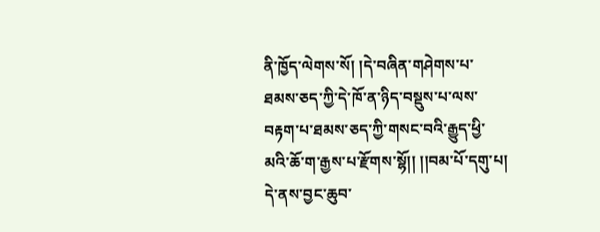ནི་ཁྱོད་ལེགས་སོ། །དེ་བཞིན་གཤེགས་པ་ཐམས་ཅད་ཀྱི་དེ་ཁོ་ན་ཉིད་བསྡུས་པ་ལས་བརྟག་པ་ཐམས་ཅད་ཀྱི་གསང་བའི་རྒྱུད་ཕྱི་མའི་ཆོ་ག་རྒྱས་པ་རྫོགས་སྷོ།། །།བམ་པོ་དགུ་པ། དེ་ནས་བྱང་ཆུབ་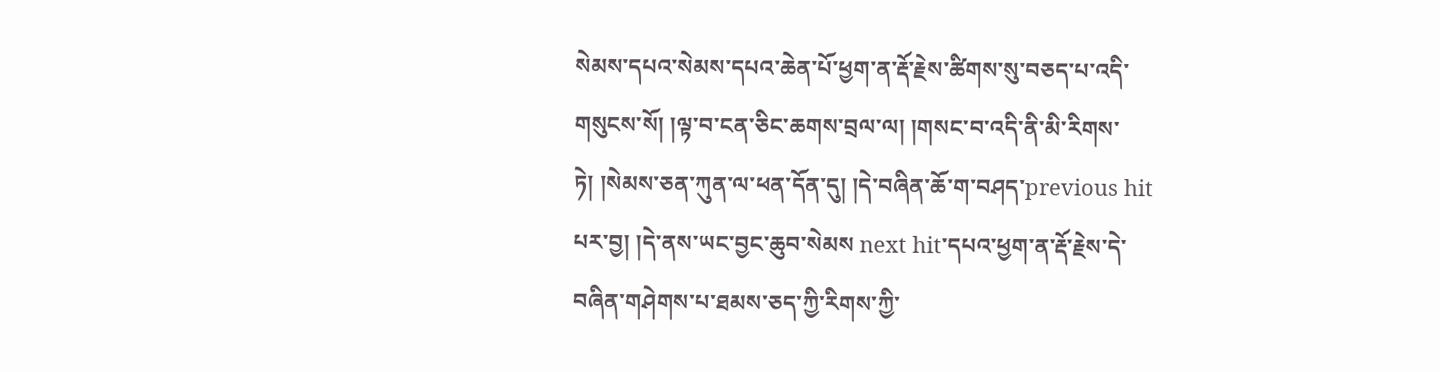སེམས་དཔའ་སེམས་དཔའ་ཆེན་པོ་ཕྱག་ན་རྡོ་རྗེས་ཚིགས་སུ་བཅད་པ་འདི་གསུངས་སོ། །ལྟ་བ་ངན་ཅིང་ཆགས་བྲལ་ལ། །གསང་བ་འདི་ནི་མི་རིགས་ཏེ། །སེམས་ཅན་ཀུན་ལ་ཕན་དོན་དུ། །དེ་བཞིན་ཆོ་ག་བཤད་previous hit པར་བྱ། །དེ་ནས་ཡང་བྱང་ཆུབ་སེམས next hit་དཔའ་ཕྱག་ན་རྡོ་རྗེས་དེ་བཞིན་གཤེགས་པ་ཐམས་ཅད་ཀྱི་རིགས་ཀྱི་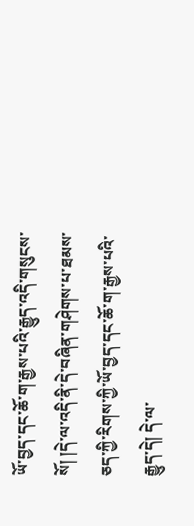ཡོ་བྱད་དང་ཆོ་ག་རྒྱས་པའི་རྒྱུད་འདི་གསུངས་སོ། །དེ་ལ་འདི་ནི་དེ་བཞིན་གཤེགས་པ་ཐམས་ཅད་ཀྱི་རིགས་ཀྱི་ཡོ་བྱད་དང་ཆོ་ག་རྒྱས་པའི་རྒྱུད་དེ། དེ་ལ་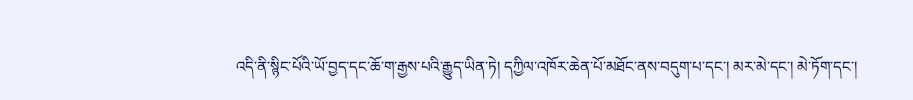འདི་ནི་སྙིང་པོའི་ཡོ་བྱད་དང་ཆོ་ག་རྒྱས་པའི་རྒྱུད་ཡིན་ཏེ། དཀྱིལ་འཁོར་ཆེན་པོ་མཐོང་ནས་བདུག་པ་དང་། མར་མེ་དང་། མེ་ཏོག་དང་།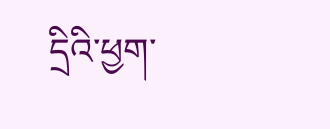དྲིའི་ཕྱག་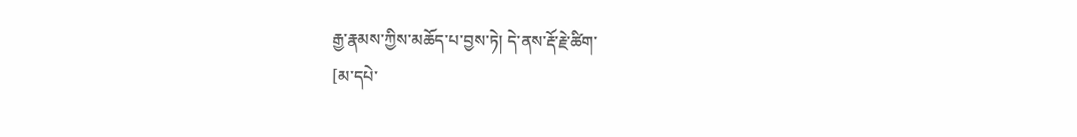རྒྱ་རྣམས་ཀྱིས་མཆོད་པ་བྱས་ཏེ། དེ་ནས་རྡོ་རྗེ་ཚིག་
[མ་དཔེ་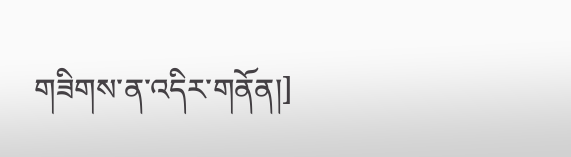གཟིགས་ན་འདིར་གནོན།]